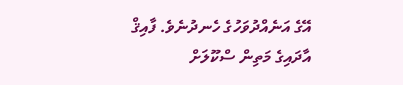އޭގެ އަނެއްދުވަހުގެ ހެނދުނެވެ. ފާއިޤް އާދައިގެ މަތިން ސްކޫލަށް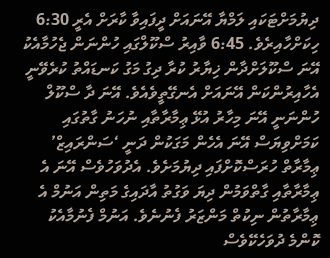ދިޔުމަށްޓަކައި ލަމްޔާ އޭނައަށް ދީފައިވާ ކާރަށް އެރީ 6:30 ހިކަށްހާއިރެވެ. 6:45 ވާއިރު ސްކޫލްގައި ހުންނަން ޖެހުމާއެކު އޭނަ ސްކޫލަށްދާން ޚިޔާރު ކުރާ ދިގު މަގު ކަނޑައްތު ކުރެވޭނީ އެހާއިރުންކަން އޭނައަށް އެނގޭތީވެއެވެ. އޭނަ ދާ ސްކޫލް ހުންނަނީ އޭނަ މިހާރު އުޅޭ ޢިމާރާތާއި ނުހަނު ގާތުގައި ކަމަށްވިޔަސް އޭނަ އެހެން މަގަކުން ދަނީ ‘ސަންރައިޒް’ ޢިމާރާތް ހުރަސްކޮށްފައި ދިޔުމަށެވެ. އެދުވަހުވެސް އޭނަ އެ ޢިމާރާތާއި ގާތްވަމުން ދިޔަ ވަގުތު އާދައިގެ މަތިން އަނުމް އެ ޢިމާރާތުން ނިކުތް މަންޒަރު ފެނުނެވެ. އަނުމް ފެނުމާއެކު ކޮންމެ ދުވަހެކޭވެސް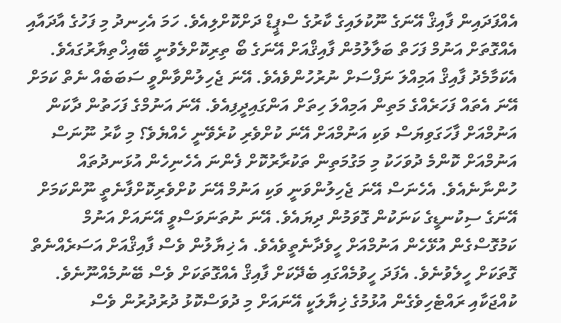އެއްފަދައިން ފާއިޤް އޭނަގެ ނޫކުލައިގެ ކާރުގެ ސްޕީޑް ދަށްކޮށްލިއެވެ. ހަމަ އެހިނދު މި ފަހުގެ އާދައާއި އެއްގޮތަށް އަނުމް ފަހަތް ބަލާލުމުން ފާއިޤްއަށް އޭނަގެ ބޯ ތިރިކޮށްލެވުނީ ބޭއިޚްތިޔާރުގައެވެ. އެކަމާމެދު ފާއިޤް އަމިއްލަ ނަފްސަށް ނުރުހުންވެއެވެ. އޭނަ ޖެހިލުންވާންވީ ސަބަބެއް ނެތް ކަމަށް އޭނަ އެތައް ފަހަރެއްގެ މަތިން އަމިއްލަ ހިތަށް އަންގައިދީފިއެވެ. އޭނަ އަނުމްގެ ފަހަތުން ދާކަން އަނުމްއަށް ފާހަގަވިޔަސް ވަކި އަނުމްއަށް އޭނަ ކުށްވެރި ކުރެވޭނީ ހެއްޔެވެ؟ މި ކާރު ނޫނަސް އަނުމްއަށް ކޮންމެ ދުވަހަކު މި މަގުމަތިން ތަކުރާރުކޮށް ފެންނަ އެހެނިހެން އުޅަނދުތައް ހުންނާނެއެވެ. އެހެނަސް އޭނަ ޖެހިލުންވަނީ ވަކި އަނުމް އޭނަ ކުށްވެރިކޮށްފާނެތީ ނޫންކަމަށް އޭނަގެ ސިކުނޑީގެ ކަނަކުން ގޮވަމުން ދިޔައެވެ. އޭނަ ނުތަނަވަސްވީ އޭނައަށް އަނުމް ކަމުގޮސްގެން އުޅޭހެން އަނުމްއަށް ހީވެދާނެތީވެއެވެ. އެ ޚިޔާލުން ވެސް ފާއިޤްއަށް އަސަރެއްނެތް ގޮތަކަށް ހީލެވުނެވެ. އެފަދަ ހީވުމެއްގައި ބެދޭކަށް ފާއިޤް އެއްގޮތަކަށް ވެސް ބޭނުމެއްނޫނެވެ. ކުއްޖަކާއި ރައްޓެހިވެގެން އުޅުމުގެ ޚިޔާލަކީ އޭނައަށް މި ދުވަސްކޮޅު ދުރުދުރުން ވެސް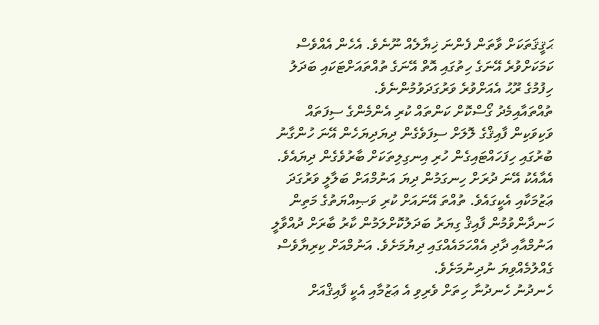ޙަޤީޤަތަކަށް ވާތަން ފެންނަ ޚިޔާލެއް ނޫނެވެ. އެހެން އެއްވެސް ކަމަކަށްވުރެ އޭނަގެ ހިތުގައި އޮތް އޭނަގެ ތުއްތައަށްޓަކައި ބަދަލު ހިފުމުގެ ރޫޙު އެއަށްވުރެ ވަރުގަދަވުމުންނެވެ.
ތުއްތައާއިމެދު ގޯސްކޮށް ކަންތައް ކުރި އެންމެންގެ ސިފަތައް ވަކިވަކިން ފާއިޤްގެ ލޮލަށް ސިފަވެގެން ދިޔަދިޔަހެން އޭނަ ހުންގާނު ބުރުގައި ހިފަހައްޓައިގެން ހުރި އިނގިލިތަކަށް ބާރުވެގެން ދިޔައެވެ. އެއާއެކު އޭނަ ދުރަށް ހިނގަމުން ދިޔަ އަނުމްއަށް ބަލާލީ ވަރުގަދަ ޢަޒުމަކާއި އެކީގައެވެ. ތުއްތަ އޭނައަށް ކުރި ވަޞިއްޔަތުގެ މަތިން ހަނދާންވުމުން ފާއިޤް ގިޔަރު ބަދަލުކޮށްލަމުން ކާރު ބާރަށް ދުއްވާލީ އަނުމްއާއި ދާދި އެއްހަމައެއްގައި ދިޔުމަށެވެ. އަނުމްއަށް ކިރިޔާވެސް ގެއްލުމެއްވިޔަ ނުދިނުމަށެވެ.
ހެނދުނު ހެނދުނާ ހިތަށް ވެރިވި އެ ޢަޒުމާއި އެކީ ފާއިޤްއަށް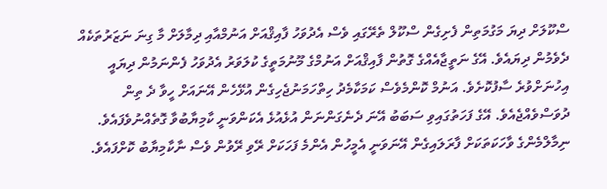ސްކޫލަށް ދިޔަ މަގުމަތިން ފެށިގެން ސްކޫލް ތެރޭގައި ވެސް އެދުވަހު ފާއިޤްއަށް އަނުމްއާއި ދިމާލަށް މާ ގިނަ ނަޒަރުތަކެއް ދެވެމުން ދިޔައެވެ. އޭގެ ނަތީޖާއެއްގެ ގޮތުން ފާއިޤްއަށް އަނުމްގެ މޫނުމަތީގެ ކުލަވަރު އެދުވަހު ފެންނަމުން ދިޔައީ އިހުނަށްވުރެ ސާފުކޮށެވެ. އަނުމް ކޮންމެވެސް ކަމަކާމެދު ހިތްހަމަނުޖެހިގެން އުޅޭހެން އޭނައަށް ހީވާ ދެ ތިން ދުވަސްވެއްޖެއެވެ. އޭގެ ފަހަތުގައިވި ސަބަބު އޭނަ ދެނެގަންނަން އުޅެއުޅެ އެކަންވަނީ ކާމިޔާބުވާ ގޮތެއްނުވެފައެވެ. ނިމާލްމެންގެ ވާހަކަތަކަށް ފާރަލައިގެން އޭނަވަނީ އެމީހުން އެންމެ ފަހަކަށް ރޭވި ރޭވުން ވެސް ނާކާމިޔާބު ކޮށްފައެވެ.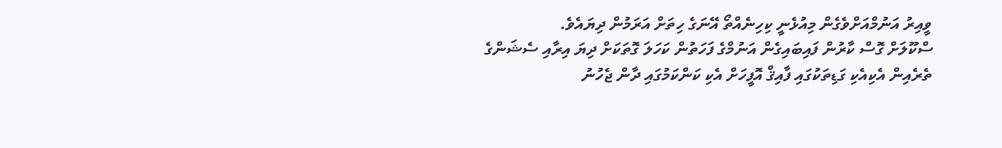ވީއިރު އަނުމްއަށްވެގެން މިއުޅެނީ ކިހިނެއްތޯ އޭނަގެ ހިތަށް އަރަމުން ދިޔައެވެ.
ސްކޫލަށް ގޮސް ކާރުން ފައިބައިގެން އަނުމްގެ ފަހަތުން ކަހަލަ ގޮތަކަށް ދިޔަ އިރާއި ސެޝަންގެ ތެރެއިން އެކިއެކި ގަޑިތަކުގައި ފާއިޤް އޮފީހަށް އެކި ކަންކަމުގައި ދާން ޖެހުނު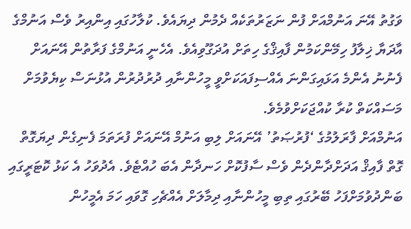ވަގުތު އޭނަ އަނުމްއަށް ފުން ނަޒަރުތަކެއް ދެމުން ދިޔައެވެ. ކުލާހުގައި އިންއިރު ވެސް އަނުމްގެ އާދަޔާ ޚިލާފު ހިމޭންކަމުން ފާއިޤްގެ ހިތަށް އުދަގޫވިއެވެ. އެހެނީ އަނުމްގެ ފަރާތުން އޭނައަށް ފެނުނު އެންމެ އަޅައިގަންނަ އެއްސިފައަކަށްވީ މީހުންނާއި ދުރުދުރުން އުޅުނަސް ކިޔެވުމަށް މަސައްކަތް ކުރާ ކުއްޖަކަށްވުމެވެ.
އަނުމްއަށް ފާރަލުމުގެ ‘ފުރުޞަތު’ އޭނައަށް ލިބި އަނުމް އޭނައަށް ފުރަތަމަ ފެނިގެން ދިޔަގޮތް ގޮތް ފާއިޤް އަދަށްދާންދެން ވެސް ސާފުކޮށް ހަނދާން އެބަ ހުއްޓެވެ. އެދުވަހު އެ ކަޅު ކޮޓަރީގައި ބަންދުވުމަށްފަހު ބޭރުގައި ތިބި މީހުންނާއި ދިމާލަށް އެއްޗެހި ގޮވައި ހަމަ އެމީހުން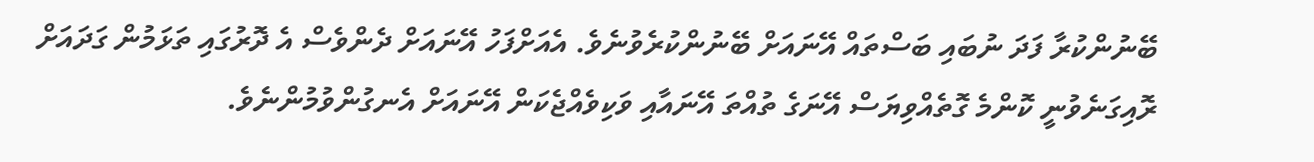ބޭނުންކުރާ ފަދަ ނުބައި ބަސްތައް އޭނައަށް ބޭނުންކުރެވުނެވެ. އެއަށްފަހު އޭނައަށް ދެންވެސް އެ ދޮރުގައި ތަޅަމުން ގަދައަށް ރޮއިގަނެވުނީ ކޮންމެ ގޮތެއްވިޔަސް އޭނަގެ ތުއްތަ އޭނައާއި ވަކިވެއްޖެކަން އޭނައަށް އެނގުންވުމުންނެވެ.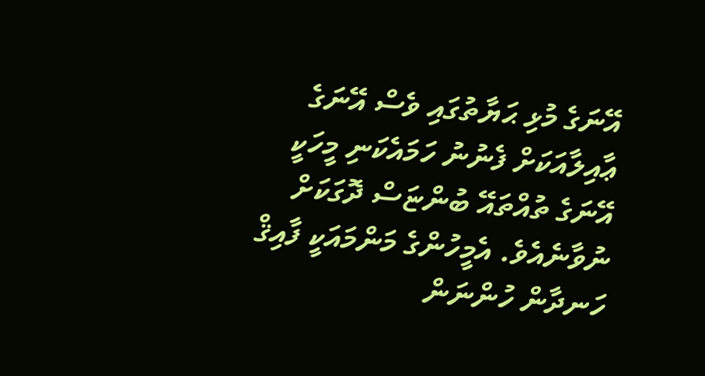އޭނަގެ މުޅި ޙަޔާތުގައި ވެސް އޭނަގެ ޢާއިލާއަކަށް ފެނުނު ހަމައެކަނި މީހަކީ އޭނަގެ ތުއްތައޭ ބުންޏަސް ދޮގަކަށް ނުވާނެއެވެ. އެމީހުންގެ މަންމައަކީ ފާއިޤް ހަނދާން ހުންނަން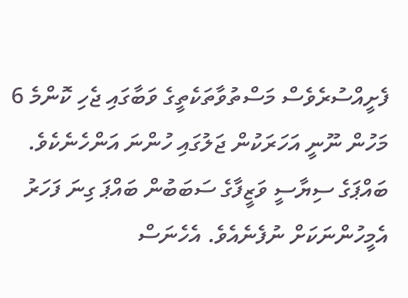ފެށީއްސުރެވެސް މަސްތުވާތަކެތީގެ ވަބާގައި ޖެހި ކޮންމެ 6 މަހުން ނޫނީ އަހަރަކުން ޖަލުގައި ހުންނަ އަންހެނެކެވެ. ބައްޕަގެ ސިޔާސީ ވަޒީފާގެ ސަބަބުން ބައްޕަ ގިނަ ފަހަރު އެމީހުންނަކަށް ނުފެނެއެވެ. އެހެނަސް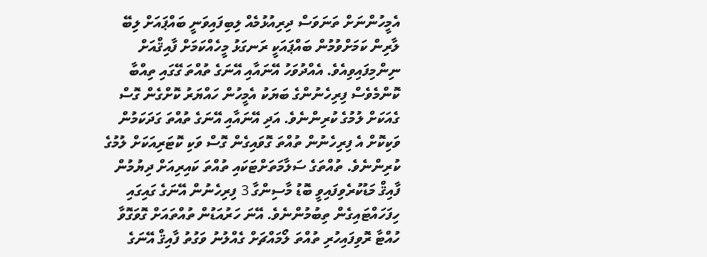އެމީހުންނަށް ތަނަވަސް ދިރިއުޅުމެއް ލިބިފައިވަނީ ބައްޕައަށް ލިބޭ ލާރިން ކަމަށްވުމުން ބައްޕައަކީ ރަނގަޅު މީހެއްކަމަށް ފާއިޤްއަށް ނިންމިފައިވިއެވެ. އެއްދުވަހު އޭނައާއި އޭނަގެ ތުއްތަ ގޭގައި ތިއްބާ ކޮންމެވެސް ފިރިހެނުންގެ ބަޔަކު އެމީހުން ހައްޔަރު ކޮށްގެން ގޮސް ގެއަކަށް ލުމުގެ ކުރިންނެވެ. އަދި އޭނައާއި އޭނަގެ ތުއްތަ ގަދަކަމުން ވަކިކޮށް އެ ފިރިހެނުން ތުއްތަ ގޮވައިގެން ގޮސް ވަކި ކޮޓަރިއަކަށް ލުމުގެ ކުރިންނެވެ. ތުއްތަގެ ސަލާމަތަށްޓަކައި ތުއްތަ ކައިރިއަށް ދިޔުމުން ފާއިޤް މަޑުކުރެވިފައިވީ ބޮޑު މާސިންގާ 3 ފިރިހެނުން އޭނަގެ ގައިގައި ހިފަހައްޓައިގެން ތިބުމުންނެވެ. އޭނަ ހަރުއަޑުން ތުއްތައަށް ގޮވަގޮވާ ހުއްޓާ ރޮވިފައިހުރި ތުއްތަ ލޯމައްޗަށް ގެއްލުނު ވަގުތު ފާއިޤް އޭނަގެ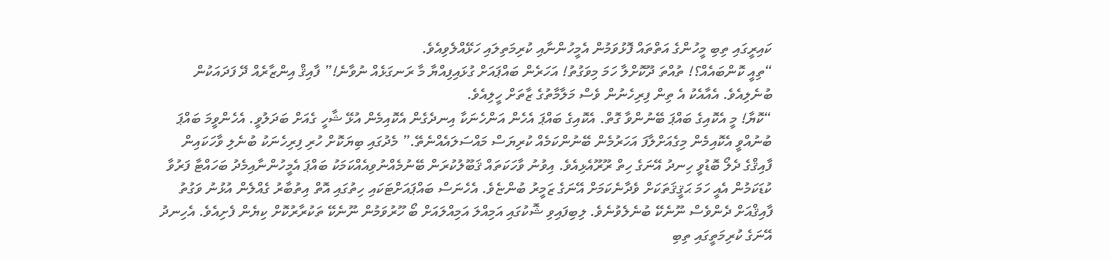ކައިރީގައި ތިބި މީހުންގެ އަތްތައް ފޮޅުވަމުން އެމީހުންނާއި ކުރިމަތިލައި ހަޅޭއްލެވިއެވެ.
“ތިއީ ކޮންބައެއް؟! ތުއްތަ ދޫކޮށްލާ ހަމަ މިވަގުތު! އަހަރެން ބައްޕައަށް ގުޅައިފިއްޔާ މާ ރަނގަޅެއް ނުވާނެ!” ފާއިޤް އިންޒާރެއް ދޭ ފަދައަކުން ބުނެލިއެވެ. އެއާއެކު އެ ތިން ފިރިހެނުން ވެސް މަލާމާތުގެ ޒާތަށް ހީލިއެވެ.
“ކޮޔާ! މީ އެކޮއިގެ ބައްޕަ ބޭނުންވާ ގޮތް. އެކޮއިގެ ބައްޕަ އެހެން އަންހެނަކާ އިނދެގެން އެކޮއިމެން އުޅޭ ޝާހީ ގެއަށް ބަދަލުވީ. އެހެންވީމަ ބައްޕަ ބުނުއްވީ އެކޮއިމެން މިގެއަށްލާފަ އަހަރުމެން ބޭނުންކަމެއް ކުރިޔަސް މައްސަލައެއްނެތޭ.” މެދުގައި ބިޔަކޮށް ހުރި ފިރިހެނަކު ބުނެލި ވާހަކައިން ފާއިޤްގެ ދެލޯ ބޮޑުވީ ހިނދު އޭނަގެ ހިތް ރޫރޫއެޅިއެވެ. އިވުނު ވާހަކަތައް ޤަބޫލުކުރަން ބޭނުމެއްނުވިއެއްކަމަކު ބައްޕަ އެމީހުންނާއިމެދު ބަހައްޓާ ފަރުވާ ކުޑަކަމުން އެއީ ހަމަ ޙަޤީޤަތަކަށް ވެދާނެކަމަށް އޭނަގެ ޒަމީރު ބުންޏެވެ. އެހެނަސް ބައްޕައަށްޓަކައި ހިތުގައި އޮތް އިތުބާރު ގެއްލެން އުޅުނު ވަގުތު ފާއިޤްއަށް ދެންވެސް ނޫނެކޭ ބުނެލެވުނެވެ. ލިބިފައިވި ޝޮކުގައި އަމިއްލަ އަމިއްލައަށް ބޯ ހޫރުވަމުން ނޫނެކޭ ތަކުރާރުކޮށް ކިޔެން ފެށިއެވެ. އެހިނދު އޭނަގެ ކުރިމަތީގައި ތިބި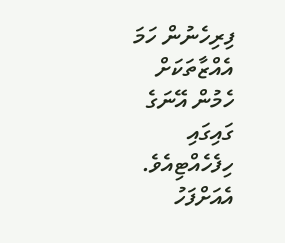ފިރިހެނުން ހަމަ އެއްޒާތަކަށް ހެމުން އޭނަގެ ގައިގައި ހިފެހެއްޓިއެވެ. އެއަށްފަހު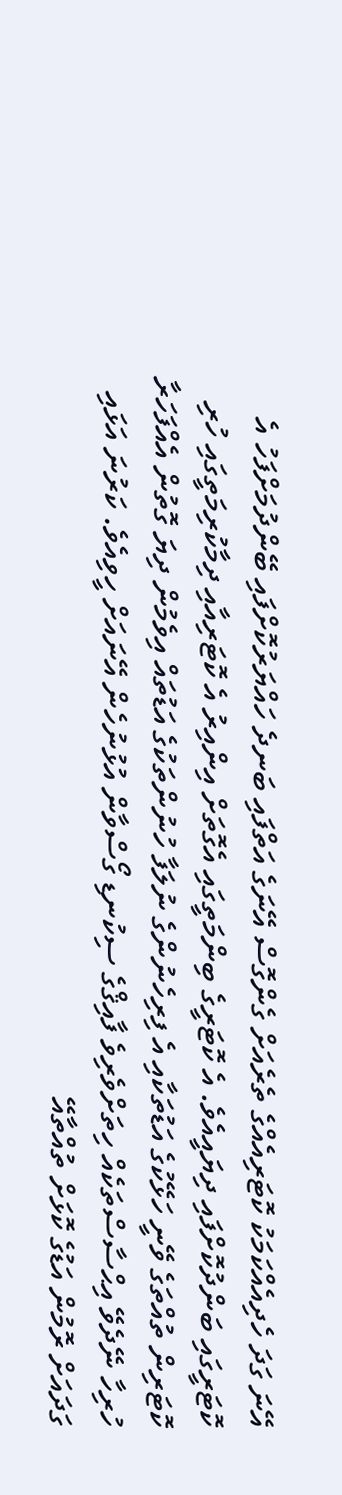އޭނަ ގަދަ ހެދިއެއްކަމަކު ކޮޓަރިއެއްގެ ތެރެއަށް ގެންގޮސް އޭނަގެ އަތްފައި ބަނދެ ހައްޔަރުކޮށްފައި ބޭންދުމަށްފަހު އެ ކޮޓަރީގައި ބަންދުކޮށްފައި ދިޔައީއެވެ. އެ ކޮޓަރީގެ ބިންމަތީގައި އެގޮތަށް އިންއިރު އެ ކޮޓަރިއާއި ދިމާކުރިމަތީގައި ހުރި ކޮޓަރިން ތުއްތަގެ ވޭނީ ހަޅޭކުގެ އަޑުތަކާއި އެ ފިރިހެނުންގެ ނުލަފާ ހުނުންތަކުގެ އަޑުތައް އިވެމުން ދިޔަ ގޮތުން އެއްފަހަރާ ހުރިހާ ނޭދެވޭ އިޙްސާސްތަކެއް ހިތަށްވެރިވެ ފާއިޤްގެ ސިކުނޑި ގޯސްވާން އުޅުނުހެން އޭނައަށް ހީވިއެވެ. ކަރުނަ އަޅައި ގަދައަށް ރޮމުން އަޑުގެ ކޮޅަށް ތުއްތާއޭ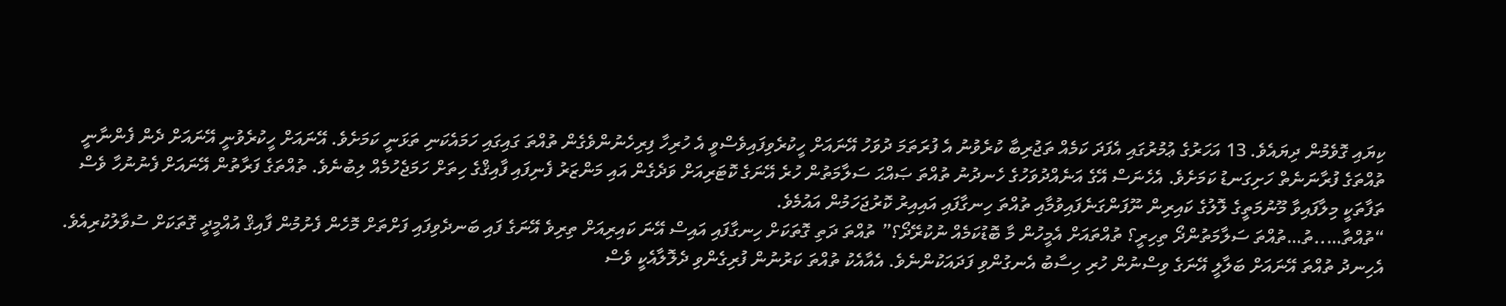ކިޔައި ގޮވެމުން ދިޔައެވެ. 13 އަހަރުގެ ޢުމުރުގައި އެފަދަ ކަމެއް ތަޖުރިބާ ކުރެވުނު އެ ފުރަތަމަ ދުވަހު އޭނައަށް ހީކުރެވިފައިވެސްވީ އެ ހުރިހާ ފިރިހެނުންވެގެން ތުއްތަ ގައިގައި ހަމައެކަނި ތަޅަނީ ކަމަށެވެ. އޭނައަށް ހީކުރެވުނީ އޭނައަށް ދެން ފެންނާނީ ތުއްތަގެ ފުރާނަނެތް ހަށިގަނޑު ކަމަށެވެ. އެހެނަސް އޭގެ އަނެއްދުވަހުގެ ހެނދުނު ތުއްތަ ޞައްޙަ ސަލާމަތުން ހުރެ އޭނަގެ ކޮޓަރިއަށް ވަދެގެން އައި މަންޒަރު ފެނިފައި ފާއިޤްގެ ހިތަށް ހަމަޖެހުމެއް ލިބުނެވެ. ތުއްތަގެ ފަރާތުން އޭނައަށް ފެނުނުހާ ވެސް ތަފާތަކީ މިލާފައިވާ މޫނުމަތީގެ ލޮލުގެ ކައިރިން ނޫފަންގަނެފައިވުމާއި ތުއްތަ ހިނގާފައި އައިއިރު ކޮރުޖަހަމުން އައުމެވެ.
“ތުއްތާ…..ތު…ތުއްތަ ސަލާމަތުންދޯ ތިހިރީ؟ ތުއްތައަށް އެމީހުން މާ ބޮޑުކަމެއް ނުކުރޭދޯ؟” ތުއްތަ ދަތި ގޮތަކަށް ހިނގާފައި އައިސް އޭނަ ކައިރިއަށް ތިރިވެ އޭނަގެ ފައި ބަނދެވިފައި ފަށްތަށް މޮހެން ފެށުމުން ފާއިޤް އުއްމީދީ ގޮތަކަށް ސުވާލުކުރިއެވެ. އެހިނދު ތުއްތަ އޭނައަށް ބަލާލީ އޭނަގެ ވިސްނުން ހުރި ހިސާބު އެނގުންވި ފަދައަކުންނެވެ. އެއާއެކު ތުއްތަ ކަރުނުން ފުރިގެންވި ދެލޮލާއެކީ ވެސް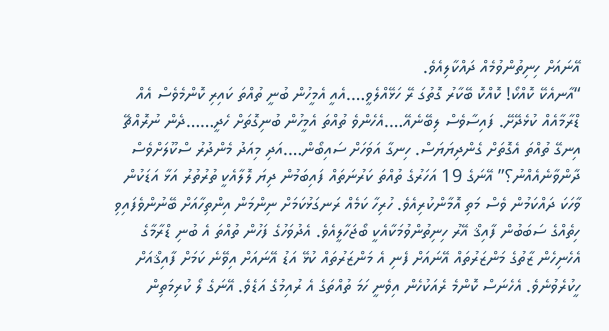އޭނައަށް ހިނިތުންވުމެއް ދައްކާލިއެވެ.
“އާނއެކޭ ކޮއްކޯ! ކޮއްކޮ ބޭކާރު ގޮތުގަ ރޭ ހަޅޭއްލެވީ….އެއީ އެމީހުން ބުނީ ތުއްތަ ކައިރި ކޮންމެވެސް އެއް ޑްރާމާއެއް ކުޅެދޭށޭ. ފައިސާވެސް ލިބޭނެއޭ….އެހެންވެ ތުއްތަ އެމީހުން ބުނިގޮތަށް ހެދީ……ދެން ނުރޮއްޗޭ އިނގޭ ތުއްތަ އެގޮތަށް ގެންދިޔަޔަސް. ހިނގާ އަވަހަށް ސައިބޯން….އަދި މިއަދު މެންދުރު ސްކޫލަށްވެސް ދާންވާނެއެއްނު؟” އޭނަގެ 19 އަހަރުގެ ތުއްތަ ކަރުނަތައް ފައިބަމުން ދިޔަ ލޮލާއެކީ ތުރުތުރު އަޅާ އަޑަކުން ވާހަކަ ދައްކަމުން ވެސް މަތި އޮމާންކުރިއެވެ. ހުރިހާ ކަމެއް ރަނގަޅުކަމަށް ނިންމަން އިންތިހާއަށް ބޭނުންވެފައިވި ހިތެއްގެ ސަބަބުން ފާއިޤް އޭރު ހިނިތުންވުމަކާއެކީ ބޯޖަހާލީއެވެ. އެދުވަހުގެ ފަހުން ތުއްތަ އެ ބުނި ޑްރާމާގެ އެހެނިހެން ޒާތުގެ މަންޒަރުތައް އޭނައަށް ފެނި އެ މަންޒަރުތައް ކުޅޭ އަޑު އޭނައަށް އިވޭނެ ކަމަށް ފާއިޤްއަށް ހީކުރެވުނެވެ. އެހެނަސް ކޮންމެ ރެއަކުހެން އިވެނީ ހަމަ ތުއްތަގެ އެ ރުއިމުގެ އަޑެވެ. އޭނަގެ ލޯ ކުރިމަތިން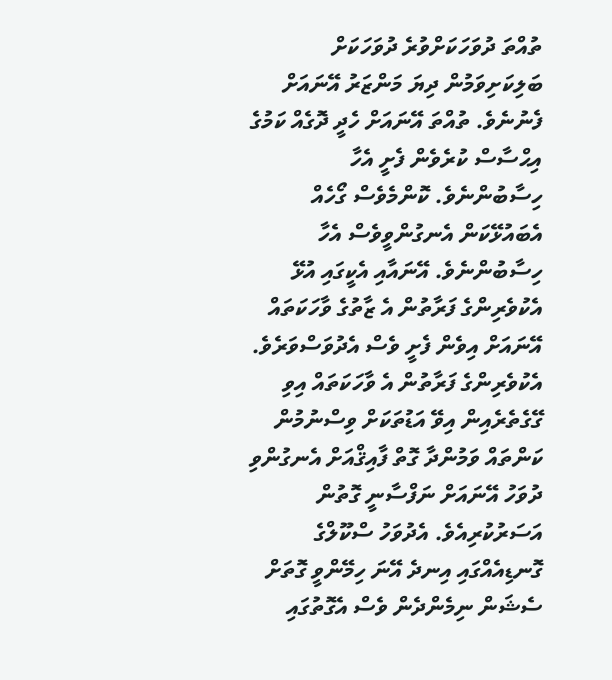ތުއްތަ ދުވަހަކަށްވުރެ ދުވަހަކަށް ބަލިކަށިވަމުން ދިޔަ މަންޒަރު އޭނައަށް ފެނުނެވެ. ތުއްތަ އޭނައަށް ހެދީ ދޮގެއް ކަމުގެ އިޙްސާސް ކުރެވެން ފެށީ އެހާ ހިސާބުންނެވެ. ކޮންމެވެސް ގޯހެއް އެބައުޅޭކަން އެނގުންވީވެސް އެހާ ހިސާބުންނެވެ. އޭނައާއި އެކީގައި އުޅޭ އެކުވެރިންގެ ފަރާތުން އެ ޒާތުގެ ވާހަކަތައް އޭނައަށް އިވެން ފެށީ ވެސް އެދުވަސްވަރެވެ. އެކުވެރިންގެ ފަރާތުން އެ ވާހަކަތައް އިވި ގޭގެތެރެއިން އިވޭ އަޑުތަކަށް ވިސްނުމުން ކަންތައް ވަމުންދާ ގޮތް ފާއިޤްއަށް އެނގުންވި ދުވަހު އޭނައަށް ނަފްސާނީ ގޮތުން އަސަރުކުރިއެވެ. އެދުވަހު ސްކޫލްގެ ގޮނޑިއެއްގައި އިނދެ އޭނަ ހިމޭންވީ ގޮތަށް ސެޝަން ނިމެންދެން ވެސް އެގޮތުގައި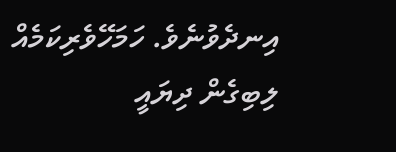އިނދެވުނެވެ. ހަމަހޭވެރިކަމެއް ލިބިގެން ދިޔައީ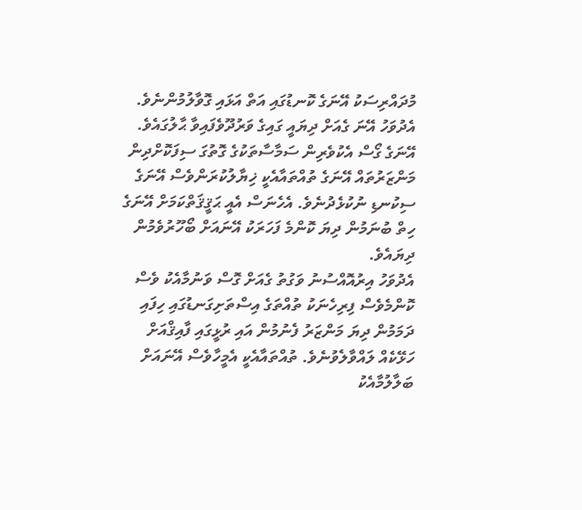މުދައްރިސަކު އޭނަގެ ކޮނޑުގައި އަތް އަޅައި ގޮވާލުމުންނެވެ. އެދުވަހު އޭނަ ގެއަށް ދިޔައީ ގައިގެ ވަރުދޫވެފައިވާ ޙާލުގައެވެ. އޭނަގެ ގޯސް އެކުވެރިން ސަމާސާތަކުގެ ގޮތުގަ ސިފަކޮށްދިން މަންޒަރުތައް އޭނަގެ ތުއްތައާއެކީ ޚިޔާލުކުރަންވެސް އޭނަގެ ސިކުނޑި ނުކުޅެދުނެވެ. އެހެނަސް އެއީ ޙަޤީޤަތްކަމަށް އޭނަގެ ހިތް ބުނަމުން ދިޔަ ކޮންމެ ފަހަރަކު އޭނައަށް ބޯހޫރުވެމުން ދިޔައެވެ.
އެދުވަހު އިރުއޮއްސުނު ވަގުތު ގެއަށް ގޮސް ވަނުމާއެކު ވެސް ކޮންމެވެސް ފިރިހެނަކު ތުއްތަގެ އިސްތަށިގަނޑުގައި ހިފައި ދަމަމުން ދިޔަ މަންޒަރު ފެނުމުން އައި ރުޅީގައި ފާއިޤްއަށް ހަޅޭކެއް ލައްވާލެވުނެވެ. ތުއްތައާއެކީ އެމީހާވެސް އޭނައަށް ބަލާލުމާއެކު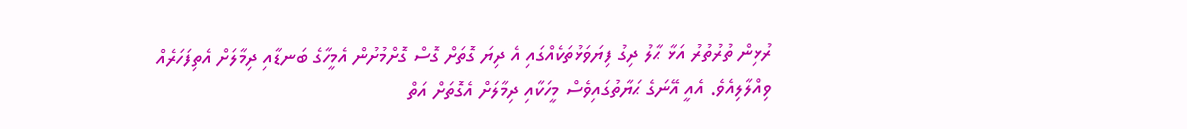ރުޅިން ތުރުތުރު އަޅާ ޙާލު ދިގު ފިޔަވަޅުތަކެއްގައި އެ ދިޔަ ގޮތަށް ގޮސް ގޮށްމުށުން އެމީހާގެ ބަނޑާއި ދިމާލަށް އެތިފަހަރެއް ވިއްލާލިއެވެ. އެއީ އޭނަގެ ޙަޔާތުގައިވެސް މީހަކާއި ދިމާލަށް އެގޮތަށް އަތް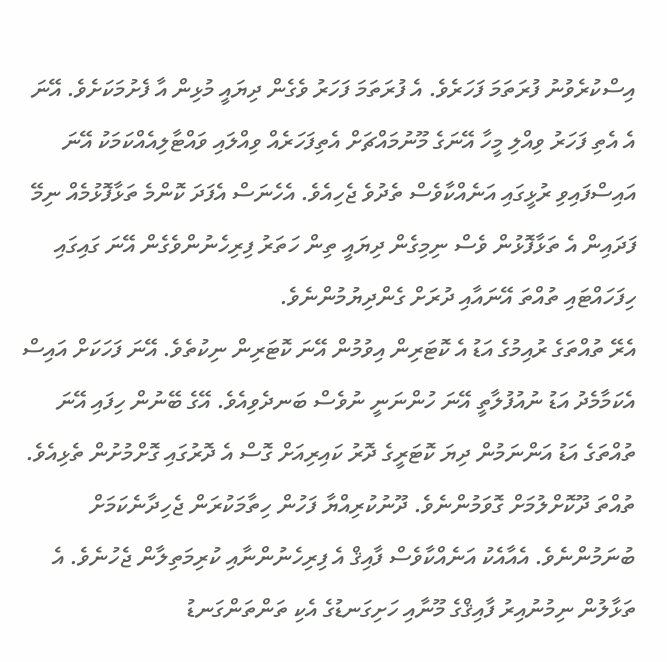އިސްކުރެވުނު ފުރަތަމަ ފަހަރެވެ. އެ ފުރަތަމަ ފަހަރު ވެގެން ދިޔައީ މުޅިން އާ ފެށުމަކަށެވެ. އޭނަ އެ އެތި ފަހަރު ވިއްލި މީހާ އޭނަގެ މޫނުމައްޗަށް އެތިފަހަރެއް ވިއްލައި ވައްޓާލިއެއްކަމަކު އޭނަ އައިސްފައިވި ރުޅީގައި އަނެއްކާވެސް ތެދުވެ ޖެހިއެވެ. އެހެނަސް އެފަދަ ކޮންމެ ތަޅާފޮޅުމެއް ނިމޭ ފަދައިން އެ ތަޅާފޮޅުން ވެސް ނިމިގެން ދިޔައީ ތިން ހަތަރު ފިރިހެނުންވެގެން އޭނަ ގައިގައި ހިފަހައްޓައި ތުއްތަ އޭނައާއި ދުރަށް ގެންދިޔުމުންނެވެ.
އެރޭ ތުއްތަގެ ރުއިމުގެ އަޑު އެ ކޮޓަރިން އިވުމުން އޭނަ ކޮޓަރިން ނިކުތެވެ. އޭނަ ފަހަކަށް އައިސް އެކަމާމެދު އަޑު ނުއުފުލާތީ އޭނަ ހުންނަނީ ނުވެސް ބަނދެވިއެވެ. އޭގެ ބޭނުން ހިފައި އޭނަ ތުއްތަގެ އަޑު އަންނަމުން ދިޔަ ކޮޓަރީގެ ދޮރު ކައިރިއަށް ގޮސް އެ ދޮރުގައި ގޮށްމުށުން ތެޅިއެވެ. ތުއްތަ ދޫކޮށްލުމަށް ގޮވަމުންނެވެ. ދޫނުކުރިއްޔާ ފަހުން ހިތާމަކުރަން ޖެހިދާނެކަމަށް ބުނަމުންނެވެ. އެއާއެކު އަނެއްކާވެސް ފާއިޤް އެ ފިރިހެނުންނާއި ކުރިމަތިލާން ޖެހުނެވެ. އެ ތަޅާލުން ނިމުނުއިރު ފާއިޤްގެ މޫނާއި ހަށިގަނޑުގެ އެކި ތަންތަންގަނޑު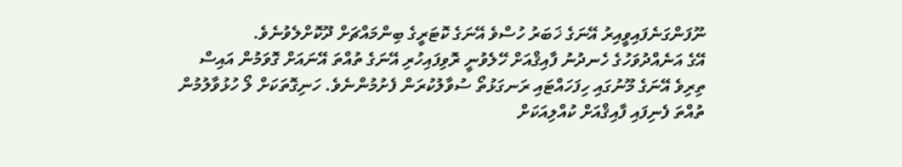ނޫފަންގަނެފައިވީއިރު އޭނަގެ ޚަބަރު ހުސްވެ އޭނަގެ ކޮޓަރީގެ ބިންމައްޗަށް ދޫކޮށްލެވުނެވެ.
އޭގެ އަނެއްދުވަހުގެ ހެނދުނު ފާއިޤްއަށް ހޭލެވުނީ ރޮވިފައިހުރި އޭނަގެ ތުއްތަ އޭނައަށް ގޮވަމުން އައިސް ތިރިވެ އޭނަގެ މޫނުގައި ހިފަހައްޓައި ރަނގަޅުތޯ ސުވާލުކުރަން ފެށުމުންނެވެ. ހަނިގޮތަކަށް ލޯ ހުޅުވާލުމުން ތުއްތަ ފެނިފައި ފާއިޤްއަށް ކުއްލިއަކަށް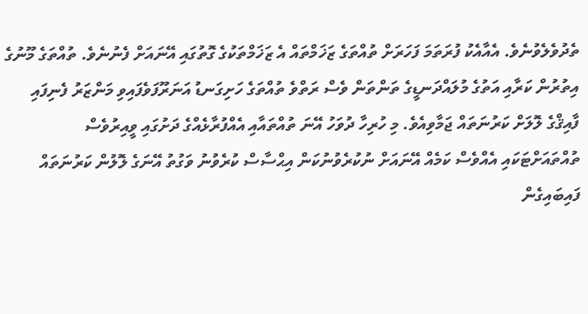ތެދުވެލެވުނެވެ. އެއާއެކު ފުރަތަމަ ފަހަރަށް ތުއްތަގެ ޒަޚަމްތައް އެ ޒަޚަމްތަކުގެ ގޮތުގައި އޭނައަށް ފެނުނެވެ. ތުއްތަގެ މޫނުގެ އިތުރުން ކަރާއި އަތުގެ މުލައްދަނޑީގެ ތަންތަން ވެސް ރަތްވެ ތުއްތަގެ ހަށިގަނޑު އަނަރޫފަވެފައިވި މަންޒަރު ފެނިފައި ފާއިޤްގެ ލޮލަށް ކަރުނަތައް ޖަމާވިއެވެ. މި ހުރިހާ ދުވަހު އޭނަ ތުއްތައާއި އެއްފުރާޅެއްގެ ދަށުގައި ވީއިރުވެސް ތުއްތައަށްޓަކައި އެއްވެސް ކަމެއް އޭނައަށް ނުކުރެވުނުކަން އިޙްސާސް ކުރެވުނު ވަގުތު އޭނަގެ ލޮލުން ކަރުނަތައް ފައިބައިގެން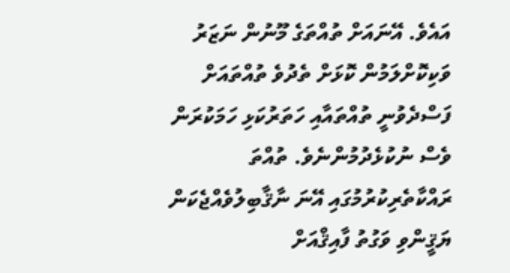އައެވެ. އޭނައަށް ތުއްތަގެ މޫނުން ނަޒަރު ވަކިކޮށްލަމުން ކޮޅަށް ތެދުވެ ތުއްތައަށް ފަސްދެވުނީ ތުއްތައާއި ހަތަރުކަޅި ހަމަކުރަން ވެސް ނުކުޅެދުމުންނެވެ. ތުއްތަ ރައްކާތެރިކުރުމުގައި އޭނަ ނާޤާބިލުވެއްޖެކަން ޔަޤީންވި ވަގުތު ފާއިޤްއަށް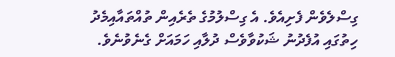ގިސްލެވެން ފެށިއެވެ. އެ ގިސްލުމުގެ ތެރެއިން ތުއްތައާއިމެދު ހިތުގައި އުފެދުނު ޝަކުވާވެސް ދުލާއި ހަމައަށް ގެނެވުނެވެ.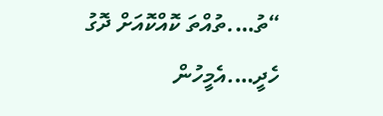“ތު….ތުއްތަ ކޮއްކޮއަށް ދޮގު ހެދީ….އެމީހުން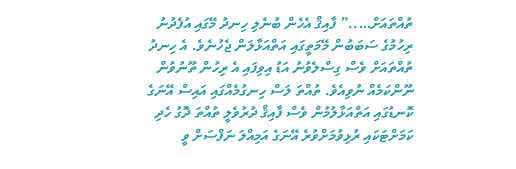ތުއްތައަށް…..” ފާއިޤް އެހެން ބުނެލި ހިނދު މޭގައި އުފެދުނު ރިހުމުގެ ސަބަބުން މޭމަތީގައި އަތްއަޅާލަން ޖެހުނެވެ. އެ ހިނދު ތުއްތައަށް ވެސް ގިސްލެވުނު އަޑު އިވިފައި އެ ރިހުން ތޫނުވުން ނޫންކަމެއް ނުވިއެވެ. ތުއްތަ ލަސް ހިނގުމެއްގައި އައިސް އޭނަގެ ކޮނޑުގައި އަތްއަޅާލުމުން ވެސް ފާއިޤް ދުރުވެލީ ތުއްތަ ދޮގު ހެދި ކަމަށްޓަކައި ރުޅިވުމަށްވުރެ އޭނަގެ އަމިއްލަ ނަފްސަށް ވީ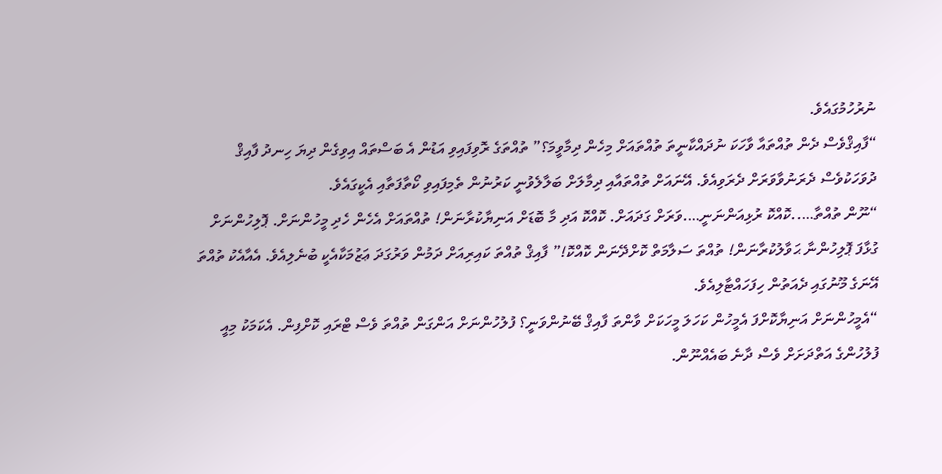ނުރުހުމުގައެވެ.
“ފާއިޤްވެސް ދެން ތުއްތައާ ވާހަކަ ނުދައްކާނީތަ ތުއްތައަށް މިހެން ދިމާވީމަ؟” ތުއްތަގެ ރޮވިފައިވި އަޑުން އެ ބަސްތައް އިވިގެން ދިޔަ ހިނދު ފާއިޤް ދުވަހަކުވެސް ދެރަނުވާވަރަށް ދެރަވިއެވެ. އޭނައަށް ތުއްތައާއި ދިމާލަށް ބަލާލެވުނީ ކަރުނުން ތެމިފައިވި ކޯތާފަތާއި އެކީގައެވެ.
“ނޫން ތުއްތާ…..ކޮއްކޮ ރުޅިއަންނަނީ….ވަރަށް ގަދައަށް. ކޮއްކޮ އަދި މާ ބޮޑަށް އަނިޔާކުރާނަން! ތުއްތައަށް އެހެން ހެދި މީހުންނަށް. ޕޮލިހުންނަށް ގުޅާފަ ޕޮލިހުންނާ ޙަވާލުކުރާނަން! ތުއްތަ ސަލާމަތް ކޮށްދޭނަން ކޮއްކޮ!” ފާއިޤް ތުއްތަ ކައިރިއަށް ދަމުން ވަރުގަދަ ޢަޒުމަކާއެކީ ބުނެލިއެވެ. އެއާއެކު ތުއްތަ އޭނަގެ މޫނުގައި ދެއަތުން ހިފަހައްޓާލިއެވެ.
“އެމީހުންނަށް އަނިޔާކޮށްފަ އެމީހުން ކަހަލަ މީހަކަށް ވާންތަ ފާއިޤް ބޭނުންވަނީ؟ ފުލުހުންނަށް އަންގަން ތުއްތަ ވެސް ޓްރައި ކޮށްފިން. އެކަމަކު މިއީ ފުލުހުންގެ އަތްދަށަށް ވެސް ދާނެ ބައެއްނޫން.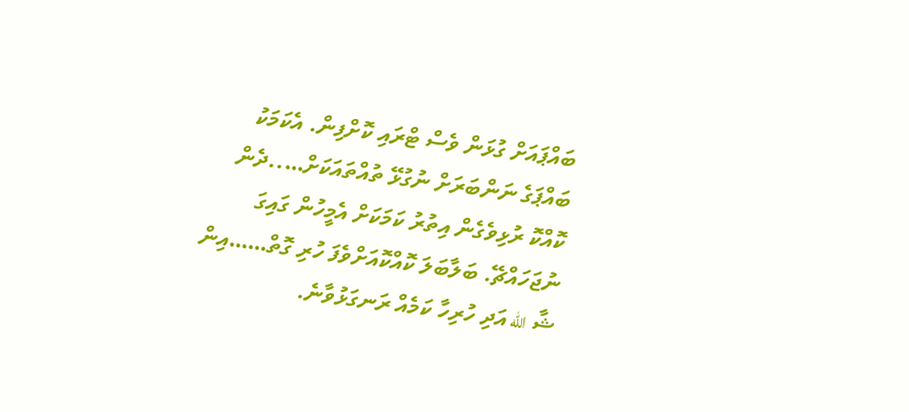ބައްޕައަށް ގުޅަން ވެސް ޓްރައި ކޮށްފިން. އެކަމަކު ބައްޕަގެ ނަންބަރަށް ނުގުޅޭ ތުއްތައަކަށް…..ދެން ކޮއްކޮ ރުޅިވެގެން އިތުރު ކަމަކަށް އެމީހުން ގައިގަ ނުޖަހައްޗޭ. ބަލާބަލަ ކޮއްކޮއަށްވެފަ ހުރި ގޮތް……އިން ޝާ الله އަދި ހުރިހާ ކަމެއް ރަނގަޅުވާނެ.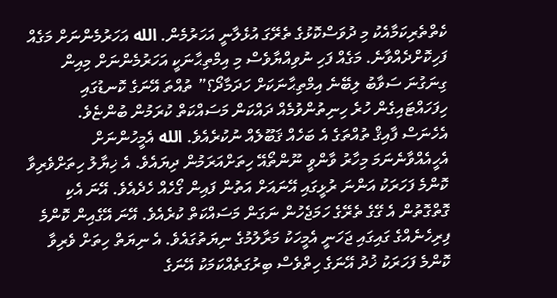ކެތްތެރިކަމާއެކު މި ދުވަސްކޮޅުގެ ތެރޭގަ އުޅެލާނީ އަހަރުމެން. الله އަހަރުމެންނަށް މަގެއް ފަހިކޮށްދެއްވާނެ. މަގެއް ފަހި ނުވިއްޔާވެސް މި އިމްތިޙާނަކީ އަހަރުމެންނަށް މިއިން ގިނަގުނަ ސަވާބު ލިބޭނެ އިމްތިޙާނަކަށް ހަދަމާދޯ؟” ތުއްތަ އޭނަގެ ކޮނޑުގައި ހިފަހައްޓައިގެން ހުރެ ހިނިތުންވުމެއް ދައްކަން މަސައްކަތް ކުރަމުން ބުންޏެވެ.
އެހެނަސް ފާއިޤް ތުއްތަގެ އެ ބަހެއް ޤަބޫލެއް ނުކުރެއެވެ. الله އެމީހުންނަށް އެހީއެއްވާނެނަމަ މިހާރު ވާންވީ ނޫންތޯއޭ ހިތަށްއަރަމުން ދިޔައެވެ. އެ ޚިޔާލު ހިތަށްވެރިވާ ކޮންމެ ފަހަރަކު އަންނަ ރުޅީގައި އޭނައަށް އަތުން ފައިން ގޯހެއް ހެދެއެވެ. އޭނަ އެކި ގޮތްގޮތުން އެ ގޭގެ ތެރޭގެ ހަމަޖެހުން ނަގަން މަސައްކަތް ކުރެއެވެ. އޭނަ އޭގެއިން ކޮންމެ ފިރިހެނެއްގެ ގައިގައި ޖަހަނީ އެމީހަކު މަރާލުމުގެ ނިޔަތުގައެވެ. އެ ނިޔަތް ހިތަށް ވެރިވާ ކޮންމެ ފަހަރަކު ޚުދު އޭނަގެ ހިތްވެސް ބިރުގަތެއްކަމަކު އޭނަގެ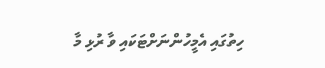ހިތުގައި އެމީހުންނަށްޓަކައި ވާ ރުޅި މާ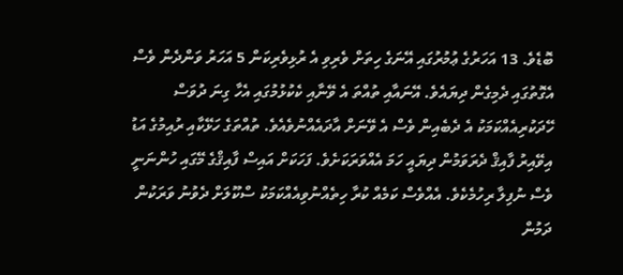ބޮޑެވެ. 13 އަހަރުގެ ޢުމުރުގައި އޭނަގެ ހިތަށް ވެރިވި އެ ރުޅިވެރިކަން 5 އަހަރު ވަންދެން ވެސް އެގޮތުގައި ދެމިގެން ދިޔައެވެ. އޭނައާއި ތުއްތަ އެ ވޭނާއި ކެކުޅުމުގައި އެހާ ގިނަ ދުވަސް ހޭދަކުރިއެއްކަމަކު އެ ދެބެއިން ވެސް އެ ވޭނަށް އާދައެއްނުވެއެވެ. ތުއްތަގެ ހަޅޭކާއި ރުއިމުގެ އަޑު އިވޭއިރު ފާއިޤް ދެރަވަމުން ދިޔައީ ހަމަ އެއްވަރަކަށެވެ. ފަހަކަށް އައިސް ފާއިޤްގެ މޭގައި ހުންނަނީ ވެސް ނުފިލާ ރިހުމެކެވެ. އެއްވެސް ކަމެއް ކުރާ ހިތެއްނުވިއެއްކަމަކު ސްކޫލަށް ދެވުނު ވަރަކުން ދަމުން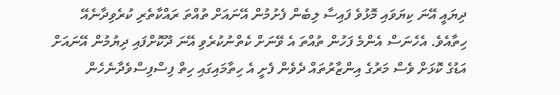ދިޔައީ އޭނަ ކިޔަވައި މޮޅުވެ ފައިސާ ލިބެން ފެށުމުން އޭނައަށް ތުއްތަ ރައްކާތެރި ކުރެވިދާނެއޭ ހިތާއެވެ. އެހެނަސް އެންމެ ފަހުން ތުއްތަ އެ ވޭނަށް ކެތްނުކުރެވި އޭނަ ދޫކޮށްފައި ދިޔުމުން އޭނައަށް އަޑުގެ ކޮޅަށް ވެސް މަރުގެ އިންޒާރުތައް ދެވެން ފެށީ އެ ހިތާމައިގައި ހިތް ފިސްފިސްވެދާނެހެން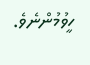ހީވުމުންނެވެ.